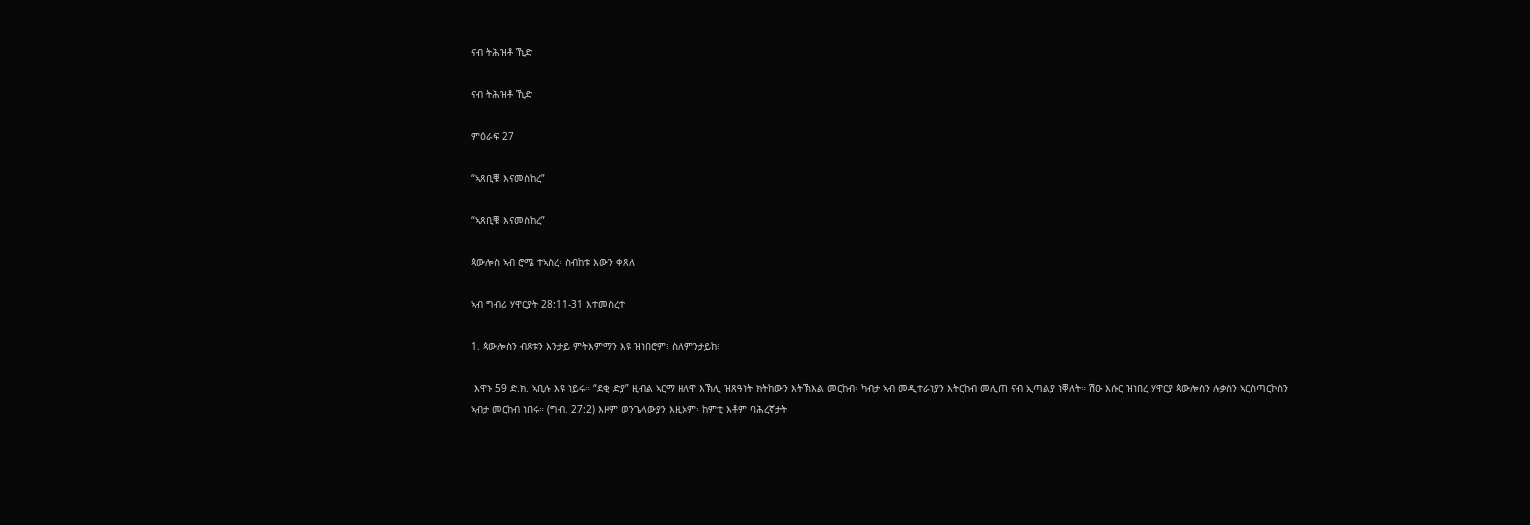ናብ ትሕዝቶ ኺድ

ናብ ትሕዝቶ ኺድ

ምዕራፍ 27

“ኣጸቢቑ እናመስከረ”

“ኣጸቢቑ እናመስከረ”

ጳውሎስ ኣብ ሮሜ ተኣስረ፡ ስብከቱ እውን ቀጸለ

ኣብ ግብሪ ሃዋርያት 28:11-31 እተመስረተ

1. ጳውሎስን ብጾቱን እንታይ ምትእምማን እዩ ዝነበሮም፧ ስለምንታይከ፧

 እዋኑ 59 ድ.ክ. ኣቢሉ እዩ ነይሩ። “ደቂ ድያ” ዚብል ኣርማ ዘለዋ እኽሊ ዝጸዓነት ክትከውን እትኽእል መርከብ፡ ካብታ ኣብ መዲተራነያን እትርከብ መሊጠ ናብ ኢጣልያ ነቐለት። ሽዑ እሱር ዝነበረ ሃዋርያ ጳውሎስን ሉቃስን ኣርስጣርኮስን ኣብታ መርከብ ነበሩ። (ግብ. 27:2) እዞም ወንጌላውያን እዚኦም፡ ከምቲ እቶም ባሕረኛታት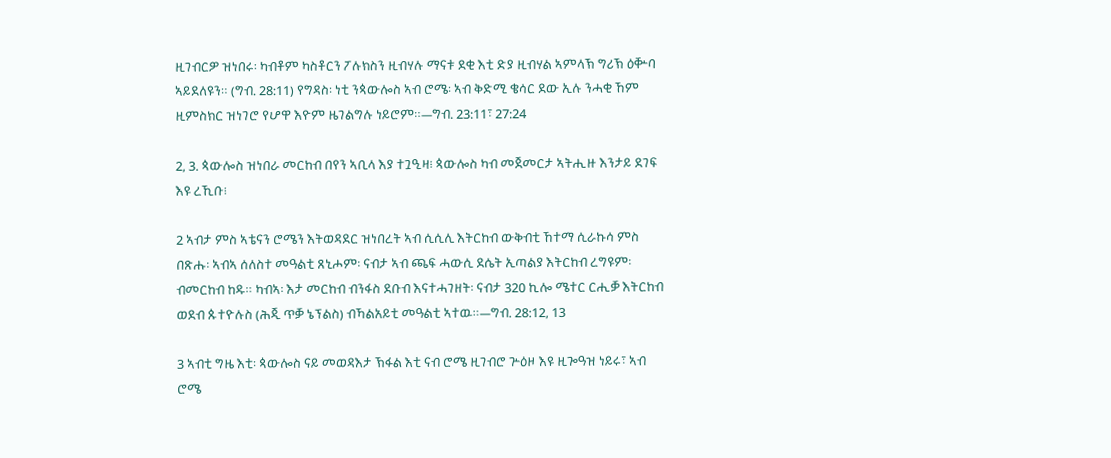ዚገብርዎ ዝነበሩ፡ ካብቶም ካስቶርን ፖሉክስን ዚብሃሉ ማናቱ ደቂ እቲ ድያ ዚብሃል ኣምላኽ ግሪኽ ዕቝባ ኣይደለዩን። (ግብ. 28:11) የግዳስ፡ ነቲ ንጳውሎስ ኣብ ሮሜ፡ ኣብ ቅድሚ ቄሳር ደው ኢሉ ንሓቂ ኸም ዚምስክር ዝነገሮ የሆዋ እዮም ዜገልግሉ ነይሮም።—ግብ. 23:11፣ 27:24

2, 3. ጳውሎስ ዝነበራ መርከብ በየን ኣቢላ እያ ተጓዒዛ፧ ጳውሎስ ካብ መጀመርታ ኣትሒዙ እንታይ ደገፍ እዩ ረኺቡ፧

2 ኣብታ ምስ ኣቴናን ሮሜን እትወዳደር ዝነበረት ኣብ ሲሲሊ እትርከብ ውቅብቲ ኸተማ ሲራኩሳ ምስ በጽሑ፡ ኣብኣ ሰለስተ መዓልቲ ጸኒሖም፡ ናብታ ኣብ ጫፍ ሓውሲ ደሴት ኢጣልያ እትርከብ ረግዩም፡ ብመርከብ ከዱ። ካብኣ፡ እታ መርከብ ብንፋስ ደቡብ እናተሓገዘት፡ ናብታ 320 ኪሎ ሜተር ርሒቓ እትርከብ ወደብ ጱተዮሉስ (ሕጂ ጥቓ ኔፕልስ) ብኻልአይቲ መዓልቲ ኣተዉ።—ግብ. 28:12, 13

3 ኣብቲ ግዜ እቲ፡ ጳውሎስ ናይ መወዳእታ ኽፋል እቲ ናብ ሮሜ ዚገብሮ ጕዕዞ እዩ ዚጐዓዝ ነይሩ፣ ኣብ ሮሜ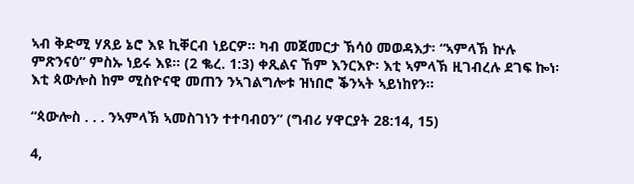ኣብ ቅድሚ ሃጸይ ኔሮ እዩ ኪቐርብ ነይርዎ። ካብ መጀመርታ ኽሳዕ መወዳእታ፡ “ኣምላኽ ኵሉ ምጽንናዕ” ምስኡ ነይሩ እዩ። (2 ቈረ. 1:3) ቀጺልና ኸም እንርእዮ፡ እቲ ኣምላኽ ዚገብረሉ ደገፍ ኰነ፡ እቲ ጳውሎስ ከም ሚስዮናዊ መጠን ንኣገልግሎቱ ዝነበሮ ቕንኣት ኣይነከየን።

“ጳውሎስ . . . ንኣምላኽ ኣመስገነን ተተባብዐን” (ግብሪ ሃዋርያት 28:14, 15)

4,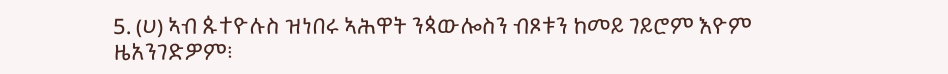5. (ሀ) ኣብ ጱተዮሉስ ዝነበሩ ኣሕዋት ንጳውሎስን ብጾቱን ከመይ ገይሮም እዮም ዜአንገድዎም፧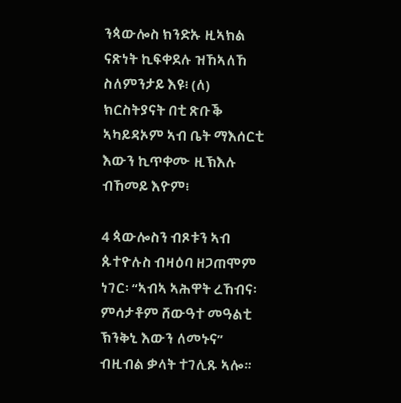ንጳውሎስ ክንድኡ ዚኣክል ናጽነት ኪፍቀደሉ ዝኸኣለኸ ስለምንታይ እዩ፧ (ለ) ክርስትያናት በቲ ጽቡቕ ኣካይዳኦም ኣብ ቤት ማእሰርቲ እውን ኪጥቀሙ ዚኽእሉ ብኸመይ እዮም፧

4 ጳውሎስን ብጾቱን ኣብ ጱተዮሉስ ብዛዕባ ዘጋጠሞም ነገር፡ “ኣብኣ ኣሕዋት ረኸብና፡ ምሳታቶም ሸውዓተ መዓልቲ ኽንቅኒ እውን ለመኑና” ብዚብል ቃላት ተገሊጹ ኣሎ።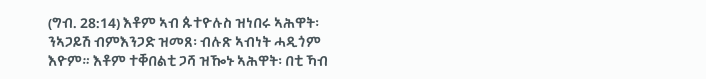(ግብ. 28:14) እቶም ኣብ ጱተዮሉስ ዝነበሩ ኣሕዋት፡ ንኣጋይሽ ብምእንጋድ ዝመጸ፡ ብሉጽ ኣብነት ሓዲጎም እዮም። እቶም ተቐበልቲ ጋሻ ዝዀኑ ኣሕዋት፡ በቲ ኻብ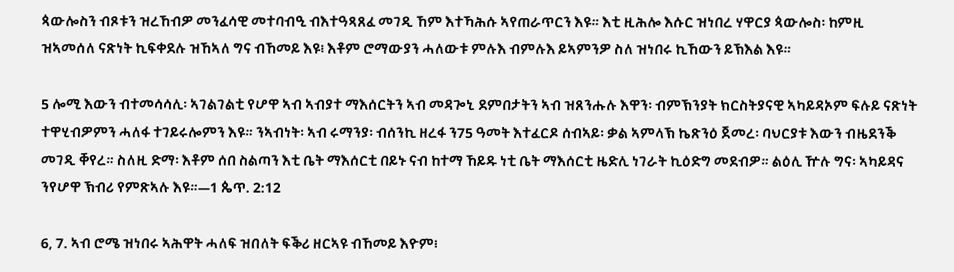ጳውሎስን ብጾቱን ዝረኸብዎ መንፈሳዊ መተባብዒ ብእተዓጻጸፈ መገዲ ኸም እተኻሕሱ ኣየጠራጥርን እዩ። እቲ ዚሕሎ እሱር ዝነበረ ሃዋርያ ጳውሎስ፡ ከምዚ ዝኣመሰለ ናጽነት ኪፍቀደሉ ዝኸኣለ ግና ብኸመይ እዩ፧ እቶም ሮማውያን ሓለውቱ ምሉእ ብምሉእ ይኣምንዎ ስለ ዝነበሩ ኪኸውን ይኽእል እዩ።

5 ሎሚ እውን ብተመሳሳሊ፡ ኣገልገልቲ የሆዋ ኣብ ኣብያተ ማእሰርትን ኣብ መዳጐኒ ደምበታትን ኣብ ዝጸንሑሉ እዋን፡ ብምኽንያት ክርስትያናዊ ኣካይዳኦም ፍሉይ ናጽነት ተዋሂብዎምን ሓለፋ ተገይሩሎምን እዩ። ንኣብነት፡ ኣብ ሩማንያ፡ ብሰንኪ ዘረፋ ን75 ዓመት እተፈርዶ ሰብኣይ፡ ቃል ኣምላኽ ኬጽንዕ ጀመረ፡ ባህርያቱ እውን ብዜደንቕ መገዲ ቐየረ። ስለዚ ድማ፡ እቶም ሰበ ስልጣን እቲ ቤት ማእሰርቲ በይኑ ናብ ከተማ ኸይዱ ነቲ ቤት ማእሰርቲ ዜድሊ ነገራት ኪዕድግ መደብዎ። ልዕሊ ዅሉ ግና፡ ኣካይዳና ንየሆዋ ኽብሪ የምጽኣሉ እዩ።—1 ጴጥ. 2:12

6, 7. ኣብ ሮሜ ዝነበሩ ኣሕዋት ሓለፍ ዝበለት ፍቕሪ ዘርኣዩ ብኸመይ እዮም፧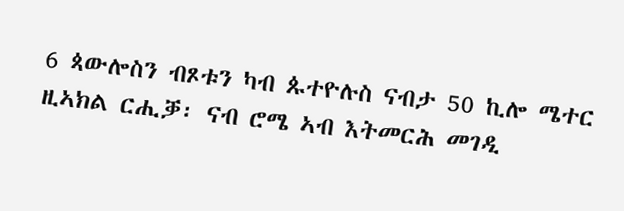6 ጳውሎስን ብጾቱን ካብ ጱተዮሉስ ናብታ 50 ኪሎ ሜተር ዚኣክል ርሒቓ፡ ናብ ሮሜ ኣብ እትመርሕ መገዲ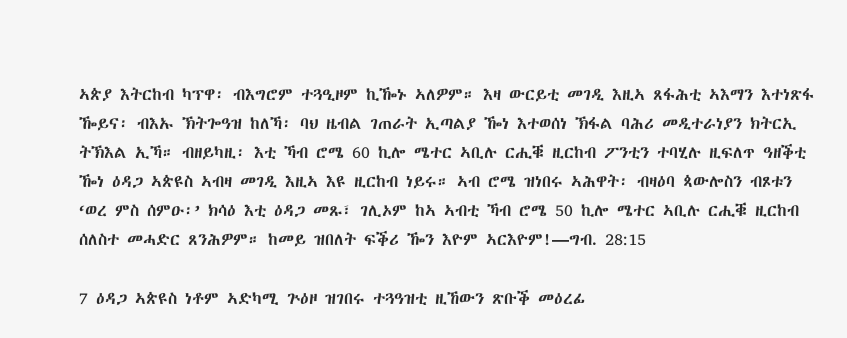ኣጵያ እትርከብ ካፕዋ፡ ብእግሮም ተጓዒዞም ኪዀኑ ኣለዎም። እዛ ውርይቲ መገዲ እዚኣ ጸፋሕቲ ኣእማን እተነጽፋ ዀይና፡ ብእኡ ኽትጐዓዝ ከለኻ፡ ባህ ዜብል ገጠራት ኢጣልያ ዀነ እተወሰነ ኽፋል ባሕሪ መዲተራነያን ክትርኢ ትኽእል ኢኻ። ብዘይካዚ፡ እቲ ኻብ ሮሜ 60 ኪሎ ሜተር ኣቢሉ ርሒቑ ዚርከብ ፖንቲን ተባሂሉ ዚፍለጥ ዓዘቕቲ ዀነ ዕዳጋ ኣጵዩስ ኣብዛ መገዲ እዚኣ እዩ ዚርከብ ነይሩ። ኣብ ሮሜ ዝነበሩ ኣሕዋት፡ ብዛዕባ ጳውሎስን ብጾቱን ‘ወረ ምስ ሰምዑ፡’ ክሳዕ እቲ ዕዳጋ መጹ፣ ገሊኦም ከኣ ኣብቲ ኻብ ሮሜ 50 ኪሎ ሜተር ኣቢሉ ርሒቑ ዚርከብ ሰለስተ መሓድር ጸንሕዎም። ከመይ ዝበለት ፍቕሪ ዀን እዮም ኣርእዮም!—ግብ. 28:15

7 ዕዳጋ ኣጵዩስ ነቶም ኣድካሚ ጕዕዞ ዝገበሩ ተጓዓዝቲ ዚኸውን ጽቡቕ መዕረፊ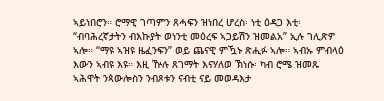ኣይነበሮን። ሮማዊ ገጣምን ጸሓፍን ዝነበረ ሆረስ፡ ነቲ ዕዳጋ እቲ፡ “ብባሕረኛታትን ብእኩያት ወነንቲ መዕረፍ ኣጋይሽን ዝመልአ” ኢሉ ገሊጽዎ ኣሎ። “ማዩ ኣዝዩ ዜፈንፍን” ወይ ጨናዊ ምዃኑ ጽሒፉ ኣሎ። ኣብኡ ምብላዕ እውን ኣብዩ እዩ። እዚ ዅሉ ጸገማት እናሃለወ ኽነሱ፡ ካብ ሮሜ ዝመጹ ኣሕዋት ንጳውሎስን ንብጾቱን ናብቲ ናይ መወዳእታ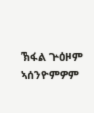ኽፋል ጕዕዞም ኣሰንዮምዎም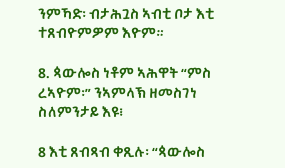ንምኻድ፡ ብታሕጓስ ኣብቲ ቦታ እቲ ተጸብዮምዎም እዮም።

8. ጳውሎስ ነቶም ኣሕዋት “ምስ ረኣዮም፡” ንኣምላኽ ዘመስገነ ስለምንታይ እዩ፧

8 እቲ ጸብጻብ ቀጺሉ፡ “ጳውሎስ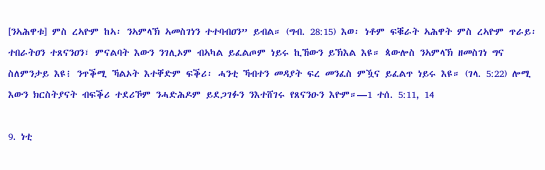[ንኣሕዋቱ] ምስ ረኣዮም ከኣ፡ ንኣምላኽ ኣመስገነን ተተባብዐን” ይብል። (ግብ. 28:15) እወ፡ ነቶም ፍቑራት ኣሕዋት ምስ ረኣዮም ጥራይ፡ ተበራትዐን ተጸናንዐን፣ ምናልባት እውን ንገሊኦም ብኣካል ይፈልጦም ነይሩ ኪኸውን ይኽእል እዩ። ጳውሎስ ንኣምላኽ ዘመስገነ ግና ስለምንታይ እዩ፧ ንጥቕሚ ኻልኦት እተቐድም ፍቕሪ፡ ሓንቲ ኻብተን መዳያት ፍረ መንፈስ ምዃና ይፈልጥ ነይሩ እዩ። (ገላ. 5:22) ሎሚ እውን ክርስትያናት ብፍቕሪ ተደሪኾም ንሓድሕዶም ይደጋገፉን ንእተሸገሩ የጸናንዑን እዮም።—1 ተሰ. 5:11, 14

9. ነቲ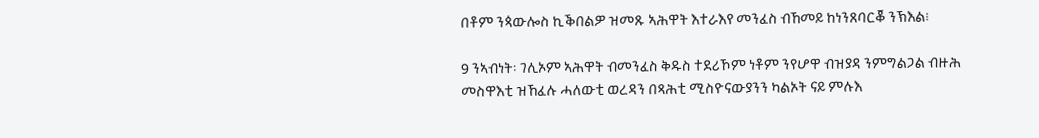በቶም ንጳውሎስ ኪቕበልዎ ዝመጹ ኣሕዋት እተራእየ መንፈስ ብኸመይ ከነንጸባርቖ ንኽእል፧

9 ንኣብነት፡ ገሊኦም ኣሕዋት ብመንፈስ ቅዱስ ተደሪኾም ነቶም ንየሆዋ ብዝያዳ ንምግልጋል ብዙሕ መስዋእቲ ዝኸፈሉ ሓለውቲ ወረዳን በጻሕቲ ሚስዮናውያንን ካልኦት ናይ ምሉእ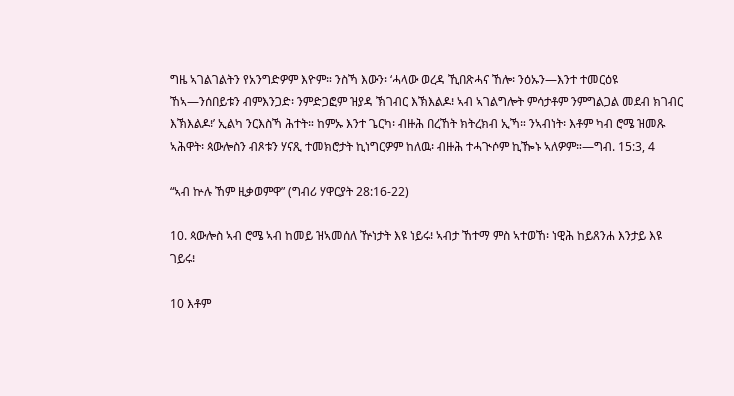ግዜ ኣገልገልትን የአንግድዎም እዮም። ንስኻ እውን፡ ‘ሓላው ወረዳ ኺበጽሓና ኸሎ፡ ንዕኡን—እንተ ተመርዕዩ ኸኣ—ንሰበይቱን ብምእንጋድ፡ ንምድጋፎም ዝያዳ ኽገብር እኽእልዶ፧ ኣብ ኣገልግሎት ምሳታቶም ንምግልጋል መደብ ክገብር እኽእልዶ፧’ ኢልካ ንርእስኻ ሕተት። ከምኡ እንተ ጌርካ፡ ብዙሕ በረኸት ክትረክብ ኢኻ። ንኣብነት፡ እቶም ካብ ሮሜ ዝመጹ ኣሕዋት፡ ጳውሎስን ብጾቱን ሃናጺ ተመክሮታት ኪነግርዎም ከለዉ፡ ብዙሕ ተሓጒሶም ኪዀኑ ኣለዎም።—ግብ. 15:3, 4

“ኣብ ኵሉ ኸም ዚቃወምዋ” (ግብሪ ሃዋርያት 28:16-22)

10. ጳውሎስ ኣብ ሮሜ ኣብ ከመይ ዝኣመሰለ ዅነታት እዩ ነይሩ፧ ኣብታ ኸተማ ምስ ኣተወኸ፡ ነዊሕ ከይጸንሐ እንታይ እዩ ገይሩ፧

10 እቶም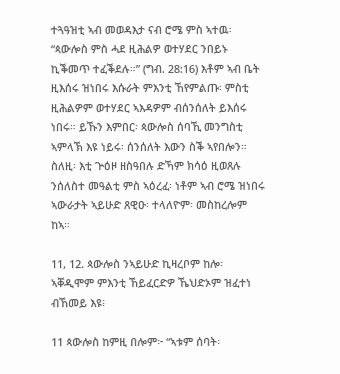ተጓዓዝቲ ኣብ መወዳእታ ናብ ሮሜ ምስ ኣተዉ፡ “ጳውሎስ ምስ ሓደ ዚሕልዎ ወተሃደር ንበይኑ ኪቕመጥ ተፈቕደሉ።” (ግብ. 28:16) እቶም ኣብ ቤት ዚእሰሩ ዝነበሩ እሱራት ምእንቲ ኸየምልጡ፡ ምስቲ ዚሕልዎም ወተሃደር ኣእዳዎም ብሰንሰለት ይእሰሩ ነበሩ። ይኹን እምበር፡ ጳውሎስ ሰባኺ መንግስቲ ኣምላኽ እዩ ነይሩ፡ ሰንሰለት እውን ስቕ ኣየበሎን። ስለዚ፡ እቲ ጕዕዞ ዘስዓበሉ ድኻም ክሳዕ ዚወጸሉ ንሰለስተ መዓልቲ ምስ ኣዕረፈ፡ ነቶም ኣብ ሮሜ ዝነበሩ ኣውራታት ኣይሁድ ጸዊዑ፡ ተላለዮም፡ መስከረሎም ከኣ።

11, 12. ጳውሎስ ንኣይሁድ ኪዛረቦም ከሎ፡ ኣቐዲሞም ምእንቲ ኸይፈርድዎ ኼህድኦም ዝፈተነ ብኸመይ እዩ፧

11 ጳውሎስ ከምዚ በሎም፦ “ኣቱም ሰባት፡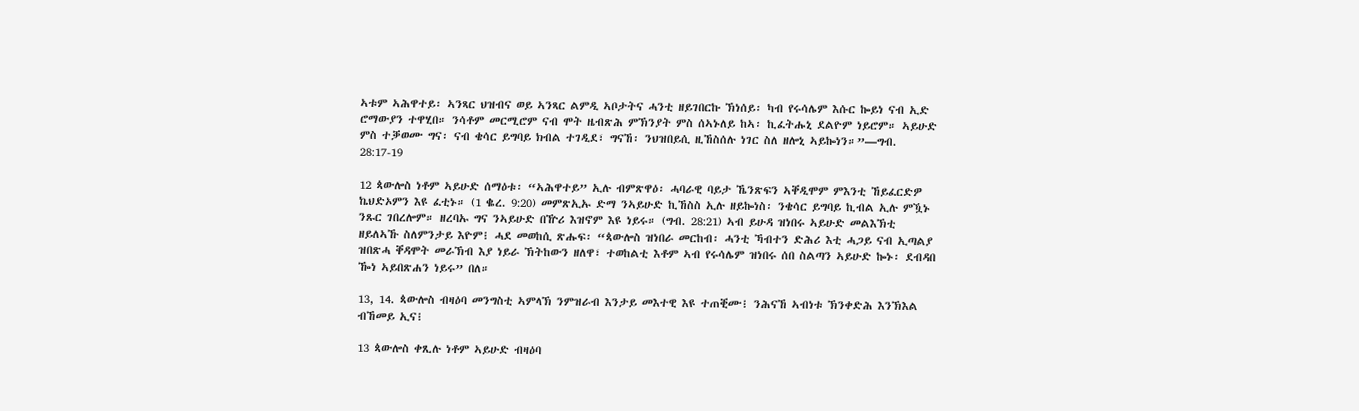ኣቱም ኣሕዋተይ፡ ኣንጻር ህዝብና ወይ ኣንጻር ልምዲ ኣቦታትና ሓንቲ ዘይገበርኩ ኽነሰይ፡ ካብ የሩሳሌም እሱር ኰይነ ናብ ኢድ ሮማውያን ተዋሂበ። ንሳቶም መርሚሮም ናብ ሞት ዜብጽሕ ምኽንያት ምስ ሰኣኑለይ ከኣ፡ ኪፈትሑኒ ደልዮም ነይሮም። ኣይሁድ ምስ ተቓወሙ ግና፡ ናብ ቄሳር ይግባይ ክብል ተገዲደ፣ ግናኸ፡ ንህዝበይሲ ዚኸስሰሉ ነገር ስለ ዘሎኒ ኣይኰነን።”—ግብ. 28:17-19

12 ጳውሎስ ነቶም ኣይሁድ ሰማዕቱ፡ “ኣሕዋተይ” ኢሉ ብምጽዋዕ፡ ሓባራዊ ባይታ ኼንጽፍን ኣቐዲሞም ምእንቲ ኸይፈርድዎ ኬህድኦምን እዩ ፈቲኑ። (1 ቈረ. 9:20) መምጽኢኡ ድማ ንኣይሁድ ኪኸስስ ኢሉ ዘይኰነስ፡ ንቄሳር ይግባይ ኪብል ኢሉ ምዃኑ ንጹር ገበረሎም። ዘረባኡ ግና ንኣይሁድ በዅሪ እዝኖም እዩ ነይሩ። (ግብ. 28:21) ኣብ ይሁዳ ዝነበሩ ኣይሁድ መልእኽቲ ዘይለኣኹ ስለምንታይ እዮም፧ ሓደ መወከሲ ጽሑፍ፡ “ጳውሎስ ዝነበራ መርከብ፡ ሓንቲ ኻብተን ድሕሪ እቲ ሓጋይ ናብ ኢጣልያ ዝበጽሓ ቐዳሞት መራኽብ እያ ነይራ ኽትከውን ዘለዋ፣ ተወከልቲ እቶም ኣብ የሩሳሌም ዝነበሩ ሰበ ስልጣን ኣይሁድ ኰኑ፡ ደብዳበ ዀነ ኣይበጽሐን ነይሩ” በለ።

13, 14. ጳውሎስ ብዛዕባ መንግስቲ ኣምላኽ ንምዝራብ እንታይ መእተዊ እዩ ተጠቒሙ፧ ንሕናኸ ኣብነቱ ኽንቀድሕ እንኽእል ብኸመይ ኢና፧

13 ጳውሎስ ቀጺሉ ነቶም ኣይሁድ ብዛዕባ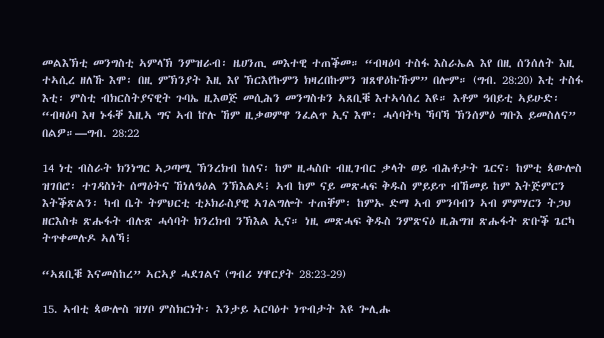መልእኽቲ መንግስቲ ኣምላኽ ንምዝራብ፡ ዜሀንጢ መእተዊ ተጠቕመ። “ብዛዕባ ተስፋ እስራኤል እየ በዚ ሰንሰለት እዚ ተኣሲረ ዘለኹ እሞ፡ በዚ ምኽንያት እዚ እየ ኽርእየኩምን ክዛረበኩምን ዝጸዋዕኩኹም” በሎም። (ግብ. 28:20) እቲ ተስፋ እቲ፡ ምስቲ ብክርስትያናዊት ጉባኤ ዚእወጅ መሲሕን መንግስቱን ኣጸቢቑ እተኣሳሰረ እዩ። እቶም ዓበይቲ ኣይሁድ፡ “ብዛዕባ እዛ ኑፋቐ እዚኣ ግና ኣብ ኵሉ ኸም ዚቃወምዋ ንፈልጥ ኢና እሞ፡ ሓሳባትካ ኻባኻ ኽንሰምዕ ግቡእ ይመስለና” በልዎ።—ግብ. 28:22

14 ነቲ ብስራት ክንነግር ኣጋጣሚ ኽንረክብ ከለና፡ ከም ዚሓስቡ ብዚገብር ቃላት ወይ ብሕቶታት ጌርና፡ ከምቲ ጳውሎስ ዝገበሮ፡ ተገዳስነት ሰማዕትና ኸነለዓዕል ንኽእልዶ፧ ኣብ ከም ናይ መጽሓፍ ቅዱስ ምይይጥ ብኸመይ ከም እትጅምርን እትቕጽልን፡ ካብ ቤት ትምህርቲ ቲኦክራስያዊ ኣገልግሎት ተጠቐም፡ ከምኡ ድማ ኣብ ምንባብን ኣብ ምምሃርን ትጋህ ዘርእስቱ ጽሑፋት ብሉጽ ሓሳባት ክንረክብ ንኽእል ኢና። ነዚ መጽሓፍ ቅዱስ ንምጽናዕ ዚሕግዝ ጽሑፋት ጽቡቕ ጌርካ ትጥቀመሉዶ ኣለኻ፧

“ኣጸቢቑ እናመስከረ” ኣርኣያ ሓደገልና (ግብሪ ሃዋርያት 28:23-29)

15. ኣብቲ ጳውሎስ ዝሃቦ ምስክርነት፡ እንታይ ኣርባዕተ ነጥብታት እዩ ጐሊሑ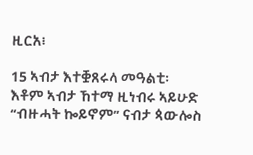ዚርአ፧

15 ኣብታ እተቛጸሩላ መዓልቲ፡ እቶም ኣብታ ኸተማ ዚነብሩ ኣይሁድ “ብዙሓት ኰይኖም” ናብታ ጳውሎስ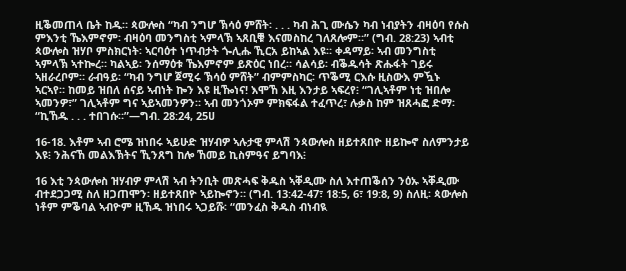ዚቕመጠላ ቤት ከዱ። ጳውሎስ “ካብ ንግሆ ኽሳዕ ምሸት፡ . . . ካብ ሕጊ ሙሴን ካብ ነብያትን ብዛዕባ የሱስ ምእንቲ ኼእምኖም፡ ብዛዕባ መንግስቲ ኣምላኽ ኣጸቢቑ እናመስከረ ገለጸሎም።” (ግብ. 28:23) ኣብቲ ጳውሎስ ዝሃቦ ምስክርነት፡ ኣርባዕተ ነጥብታት ጐሊሑ ኺርአ ይከኣል እዩ። ቀዳማይ፡ ኣብ መንግስቲ ኣምላኽ ኣተኰረ። ካልኣይ፡ ንሰማዕቱ ኼእምኖም ይጽዕር ነበረ። ሳልሳይ፡ ብቕዱሳት ጽሑፋት ገይሩ ኣዘራረቦም። ራብዓይ፡ “ካብ ንግሆ ጀሚሩ ኽሳዕ ምሸት” ብምምስካር፡ ጥቕሚ ርእሱ ዚስውእ ምዃኑ ኣርኣየ። ከመይ ዝበለ ሰናይ ኣብነት ኰን እዩ ዚዀነና! እሞኸ እዚ እንታይ ኣፍረየ፧ “ገሊኣቶም ነቲ ዝበሎ ኣመንዎ፣” ገሊኣቶም ግና ኣይኣመንዎን። ኣብ መንጎኦም ምክፍፋል ተፈጥረ፣ ሉቃስ ከም ዝጸሓፎ ድማ፡ “ኪኸዱ . . . ተበገሱ።”—ግብ. 28:24, 25ሀ

16-18. እቶም ኣብ ሮሜ ዝነበሩ ኣይሁድ ዝሃብዎ ኣሉታዊ ምላሽ ንጳውሎስ ዘይተጸበዮ ዘይኰኖ ስለምንታይ እዩ፧ ንሕናኸ መልእኽትና ኺንጸግ ከሎ ኸመይ ኪስምዓና ይግባእ፧

16 እቲ ንጳውሎስ ዝሃብዎ ምላሽ ኣብ ትንቢት መጽሓፍ ቅዱስ ኣቐዲሙ ስለ እተጠቕሰን ንዕኡ ኣቐዲሙ ብተደጋጋሚ ስለ ዘጋጠሞን፡ ዘይተጸበዮ ኣይኰኖን። (ግብ. 13:42-47፣ 18:5, 6፣ 19:8, 9) ስለዚ፡ ጳውሎስ ነቶም ምቕባል ኣብዮም ዚኸዱ ዝነበሩ ኣጋይሹ፡ “መንፈስ ቅዱስ ብነብዪ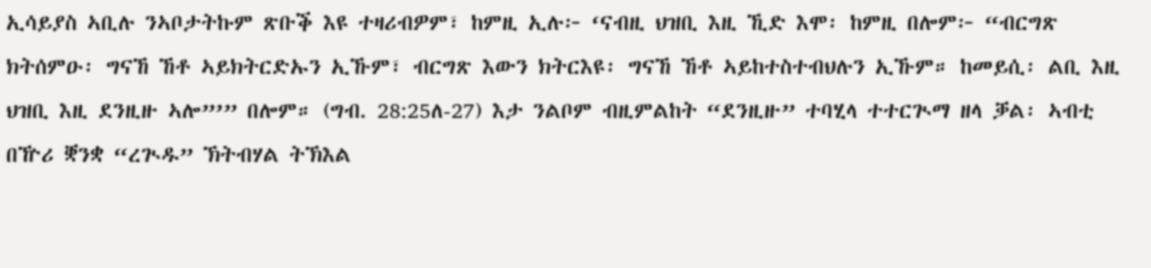ኢሳይያስ ኣቢሉ ንኣቦታትኩም ጽቡቕ እዩ ተዛሪብዎም፣ ከምዚ ኢሉ፦ ‘ናብዚ ህዝቢ እዚ ኺድ እሞ፡ ከምዚ በሎም፦ “ብርግጽ ክትሰምዑ፡ ግናኸ ኸቶ ኣይክትርድኡን ኢኹም፣ ብርግጽ እውን ክትርእዩ፡ ግናኸ ኸቶ ኣይከተስተብህሉን ኢኹም። ከመይሲ፡ ልቢ እዚ ህዝቢ እዚ ደንዚዙ ኣሎ”’” በሎም። (ግብ. 28:25ለ-27) እታ ንልቦም ብዚምልከት “ደንዚዙ” ተባሂላ ተተርጒማ ዘላ ቓል፡ ኣብቲ በዅሪ ቛንቋ “ረጒዱ” ኽትብሃል ትኽእል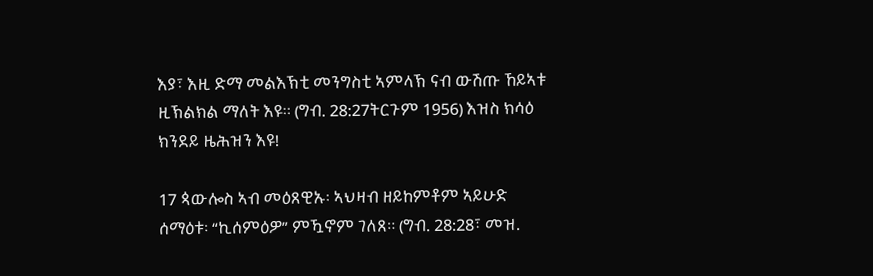እያ፣ እዚ ድማ መልእኽቲ መንግስቲ ኣምላኽ ናብ ውሽጡ ኸይኣቱ ዚኽልክል ማለት እዩ። (ግብ. 28:27ትርጉም 1956) እዝስ ክሳዕ ክንደይ ዜሕዝን እዩ!

17 ጳውሎስ ኣብ መዕጸዊኡ፡ ኣህዛብ ዘይከምቶም ኣይሁድ ሰማዕቱ፡ “ኪሰምዕዎ” ምዃኖም ገለጸ። (ግብ. 28:28፣ መዝ.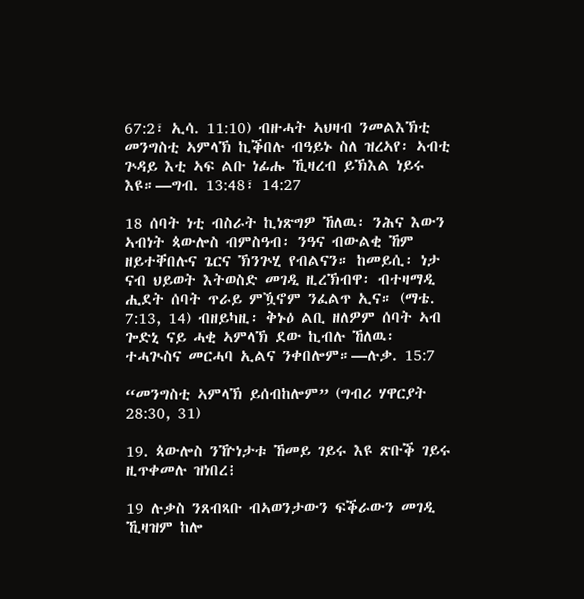67:2፣ ኢሳ. 11:10) ብዙሓት ኣህዛብ ንመልእኽቲ መንግስቲ ኣምላኽ ኪቕበሉ ብዓይኑ ስለ ዝረኣየ፡ ኣብቲ ጕዳይ እቲ ኣፍ ልቡ ነፊሑ ኺዛረብ ይኽእል ነይሩ እዩ።—ግብ. 13:48፣ 14:27

18 ሰባት ነቲ ብስራት ኪነጽግዎ ኸለዉ፡ ንሕና እውን ኣብነት ጳውሎስ ብምስዓብ፡ ንዓና ብውልቂ ኸም ዘይተቐበሉና ጌርና ኽንጕሂ የብልናን። ከመይሲ፡ ነታ ናብ ህይወት እትወስድ መገዲ ዚረኽብዋ፡ ብተዛማዲ ሒደት ሰባት ጥራይ ምዃኖም ንፈልጥ ኢና። (ማቴ. 7:13, 14) ብዘይካዚ፡ ቅኑዕ ልቢ ዘለዎም ሰባት ኣብ ጐድኒ ናይ ሓቂ ኣምላኽ ደው ኪብሉ ኸለዉ፡ ተሓጒስና መርሓባ ኢልና ንቀበሎም።—ሉቃ. 15:7

“መንግስቲ ኣምላኽ ይሰብከሎም” (ግብሪ ሃዋርያት 28:30, 31)

19. ጳውሎስ ንዅነታቱ ኸመይ ገይሩ እዩ ጽቡቕ ገይሩ ዚጥቀመሉ ዝነበረ፧

19 ሉቃስ ንጸብጻቡ ብኣወንታውን ፍቕራውን መገዲ ኺዛዝም ከሎ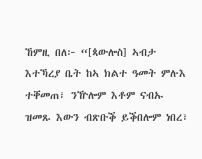ኸምዚ በለ፦ “[ጳውሎስ] ኣብታ እተኻረያ ቤት ከኣ ክልተ ዓመት ምሉእ ተቐመጠ፣ ንዅሎም እቶም ናብኡ ዝመጹ እውን ብጽቡቕ ይቕበሎም ነበረ፣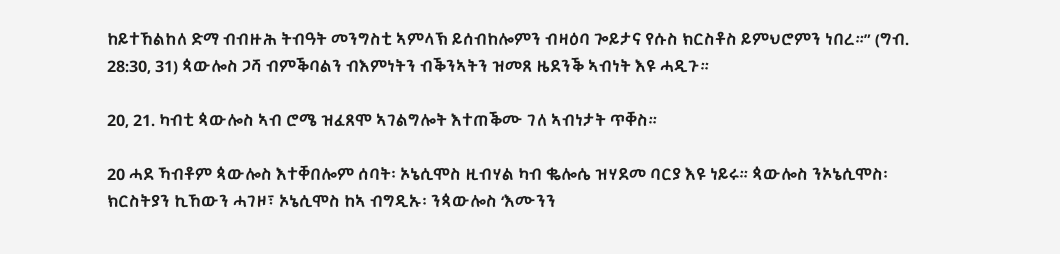ከይተኸልከለ ድማ ብብዙሕ ትብዓት መንግስቲ ኣምላኽ ይሰብከሎምን ብዛዕባ ጐይታና የሱስ ክርስቶስ ይምህሮምን ነበረ።” (ግብ. 28:30, 31) ጳውሎስ ጋሻ ብምቕባልን ብእምነትን ብቕንኣትን ዝመጸ ዜደንቕ ኣብነት እዩ ሓዲጉ።

20, 21. ካብቲ ጳውሎስ ኣብ ሮሜ ዝፈጸሞ ኣገልግሎት እተጠቕሙ ገለ ኣብነታት ጥቐስ።

20 ሓደ ኻብቶም ጳውሎስ እተቐበሎም ሰባት፡ ኦኔሲሞስ ዚብሃል ካብ ቈሎሴ ዝሃደመ ባርያ እዩ ነይሩ። ጳውሎስ ንኦኔሲሞስ፡ ክርስትያን ኪኸውን ሓገዞ፣ ኦኔሲሞስ ከኣ ብግዲኡ፡ ንጳውሎስ ‘እሙንን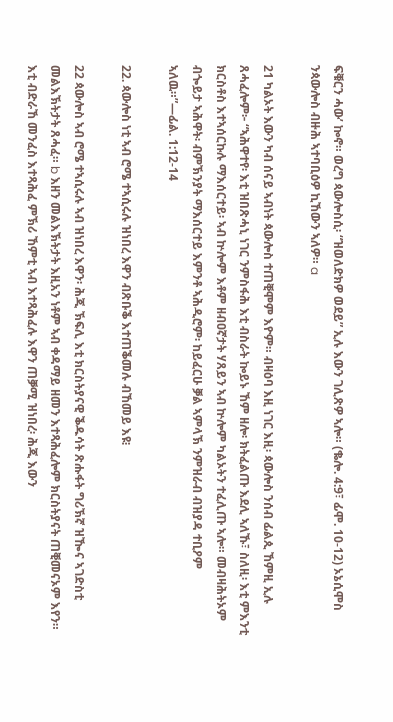ፍቑርን ሓው’ ኰኖ። ወረግ ጳውሎስሲ፡ “ዝወለድክዎ ወደይ” ኢሉ እውን ገሊጽዎ ኣሎ። (ቈሎ. 4:9፣ ፊሞ. 10-12) ኦኔሲሞስ ንጳውሎስ ብዙሕ ኣተባቢዕዎ ኪኸውን ኣለዎ። a

21 ካልኦት እውን ካብ ሰናይ ኣብነት ጳውሎስ ተጠቒሞም እዮም። ብዛዕባ እዚ ነገር እዚ፡ ጳውሎስ ንሰብ ፊልጲ ኸምዚ ኢሉ ጸሓፈሎም፦ “ኣሕዋተየ፡ እቲ ዝበጽሓኒ ነገር ንምስፋሕ እቲ ብስራት ኰይኑ ኸም ዘሎ፡ ክትፈልጡ እደሊ ኣለኹ፣ ስለዚ፡ እቲ ምእንቲ ክርስቶስ እተኣሰርኩሉ ማእሰርተይ፡ ኣብ ኵሎም እቶም ዘብዐኛታት ሃጸይን ኣብ ኵሎም ካልኦትን ተፈሊጡ ኣሎ። መብዛሕትኦም ብጐይታ ኣሕዋት፡ ብምኽንያት ማእሰርተይ እምንቶ ኣሕዲሮም፡ ከይፈርሁ ቓል ኣምላኽ ንምዝራብ ብዝያዳ ተቢዖም ኣለዉ።”—ፊል. 1:12-14

22. ጳውሎስ ነቲ ኣብ ሮሜ ተኣሲሩሉ ዝነበረ እዋን ብጽቡቕ እተጠቕመሉ ብኸመይ እዩ፧

22 ጳውሎስ ኣብ ሮሜ ተኣሲሩሉ ኣብ ዝነበረ እዋን፡ ሕጂ ኽፍሊ እቲ ክርስትያናዊ ቕዱሳት ጽሑፋት ግሪኽኛ ዝዀና ኣገድስቲ መልእኽትታት ጸሓፈ። b እዘን መልእኽትታት እዚአን ነቶም ኣብ ቀዳማይ ዘመን እተጻሕፈሎም ክርስትያናት ጠቒመናኦም እየን። እቲ ብድራኸ መንፈስ እተጻሕፈ ምኽሪ ኸምቲ ኣብ እተጻሕፈሉ እዋን ጠቓሚ ዝነበረ፡ ሕጂ እውን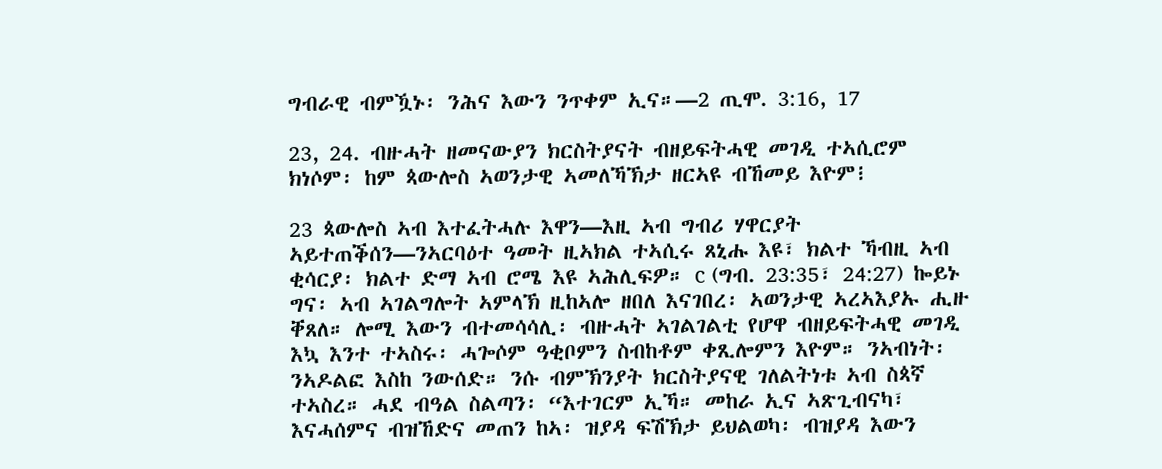ግብራዊ ብምዃኑ፡ ንሕና እውን ንጥቀም ኢና።—2 ጢሞ. 3:16, 17

23, 24. ብዙሓት ዘመናውያን ክርስትያናት ብዘይፍትሓዊ መገዲ ተኣሲሮም ክነሶም፡ ከም ጳውሎስ ኣወንታዊ ኣመለኻኽታ ዘርኣዩ ብኸመይ እዮም፧

23 ጳውሎስ ኣብ እተፈትሓሉ እዋን—እዚ ኣብ ግብሪ ሃዋርያት ኣይተጠቕሰን—ንኣርባዕተ ዓመት ዚኣክል ተኣሲሩ ጸኒሑ እዩ፣ ክልተ ኻብዚ ኣብ ቂሳርያ፡ ክልተ ድማ ኣብ ሮሜ እዩ ኣሕሊፍዎ። c (ግብ. 23:35፣ 24:27) ኰይኑ ግና፡ ኣብ ኣገልግሎት ኣምላኽ ዚከኣሎ ዘበለ እናገበረ፡ ኣወንታዊ ኣረኣእያኡ ሒዙ ቐጸለ። ሎሚ እውን ብተመሳሳሊ፡ ብዙሓት ኣገልገልቲ የሆዋ ብዘይፍትሓዊ መገዲ እኳ እንተ ተኣስሩ፡ ሓጐሶም ዓቂቦምን ስብከቶም ቀጺሎምን እዮም። ንኣብነት፡ ንኣዶልፎ እስከ ንውሰድ። ንሱ ብምኽንያት ክርስትያናዊ ገለልትነቱ ኣብ ስጳኛ ተኣስረ። ሓደ ብዓል ስልጣን፡ “እተገርም ኢኻ። መከራ ኢና ኣጽጊብናካ፣ እናሓሰምና ብዝኸድና መጠን ከኣ፡ ዝያዳ ፍሽኽታ ይህልወካ፡ ብዝያዳ እውን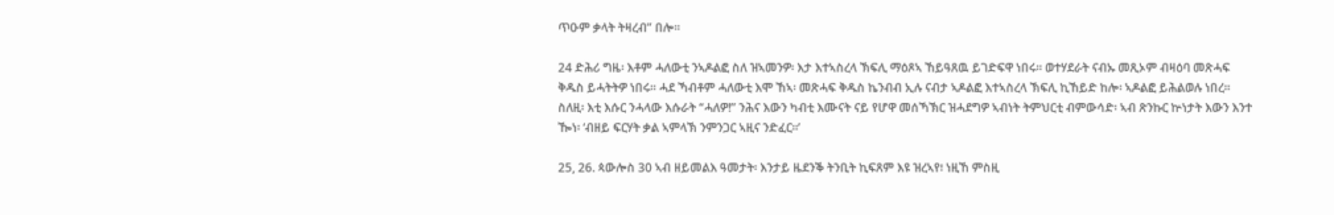ጥዑም ቃላት ትዛረብ” በሎ።

24 ድሕሪ ግዜ፡ እቶም ሓለውቲ ንኣዶልፎ ስለ ዝኣመንዎ፡ እታ እተኣስረላ ኽፍሊ ማዕጾኣ ኸይዓጸዉ ይገድፍዋ ነበሩ። ወተሃደራት ናብኡ መጺኦም ብዛዕባ መጽሓፍ ቅዱስ ይሓትትዎ ነበሩ። ሓደ ኻብቶም ሓለውቲ እሞ ኸኣ፡ መጽሓፍ ቅዱስ ኬንብብ ኢሉ ናብታ ኣዶልፎ እተኣስረላ ኽፍሊ ኪኸይድ ከሎ፡ ኣዶልፎ ይሕልወሉ ነበረ። ስለዚ፡ እቲ እሱር ንሓላው እሱራት “ሓለዎ!” ንሕና እውን ካብቲ እሙናት ናይ የሆዋ መሰኻኽር ዝሓደግዎ ኣብነት ትምህርቲ ብምውሳድ፡ ኣብ ጽንኩር ኵነታት እውን እንተ ዀነ፡ ‘ብዘይ ፍርሃት ቃል ኣምላኽ ንምንጋር ኣዚና ንድፈር።’

25, 26. ጳውሎስ 30 ኣብ ዘይመልእ ዓመታት፡ እንታይ ዜደንቕ ትንቢት ኪፍጸም እዩ ዝረኣየ፧ ነዚኸ ምስዚ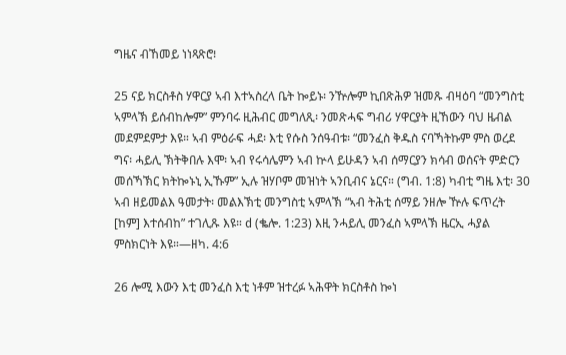ግዜና ብኸመይ ነነጻጽሮ፧

25 ናይ ክርስቶስ ሃዋርያ ኣብ እተኣስረላ ቤት ኰይኑ፡ ንዅሎም ኪበጽሕዎ ዝመጹ ብዛዕባ “መንግስቲ ኣምላኽ ይሰብከሎም” ምንባሩ ዚሕብር መግለጺ፡ ንመጽሓፍ ግብሪ ሃዋርያት ዚኸውን ባህ ዜብል መደምደምታ እዩ። ኣብ ምዕራፍ ሓደ፡ እቲ የሱስ ንሰዓብቱ፡ “መንፈስ ቅዱስ ናባኻትኩም ምስ ወረደ ግና፡ ሓይሊ ኽትቅበሉ እሞ፡ ኣብ የሩሳሌምን ኣብ ኵላ ይሁዳን ኣብ ሰማርያን ክሳብ ወሰናት ምድርን መሰኻኽር ክትኰኑኒ ኢኹም” ኢሉ ዝሃቦም መዝነት ኣንቢብና ኔርና። (ግብ. 1:8) ካብቲ ግዜ እቲ፡ 30 ኣብ ዘይመልእ ዓመታት፡ መልእኽቲ መንግስቲ ኣምላኽ “ኣብ ትሕቲ ሰማይ ንዘሎ ዅሉ ፍጥረት [ከም] እተሰብከ” ተገሊጹ እዩ። d (ቈሎ. 1:23) እዚ ንሓይሊ መንፈስ ኣምላኽ ዜርኢ ሓያል ምስክርነት እዩ።—ዘካ. 4:6

26 ሎሚ እውን እቲ መንፈስ እቲ ነቶም ዝተረፉ ኣሕዋት ክርስቶስ ኰነ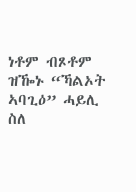ነቶም ብጾቶም ዝዀኑ “ኻልኦት ኣባጊዕ” ሓይሊ ስለ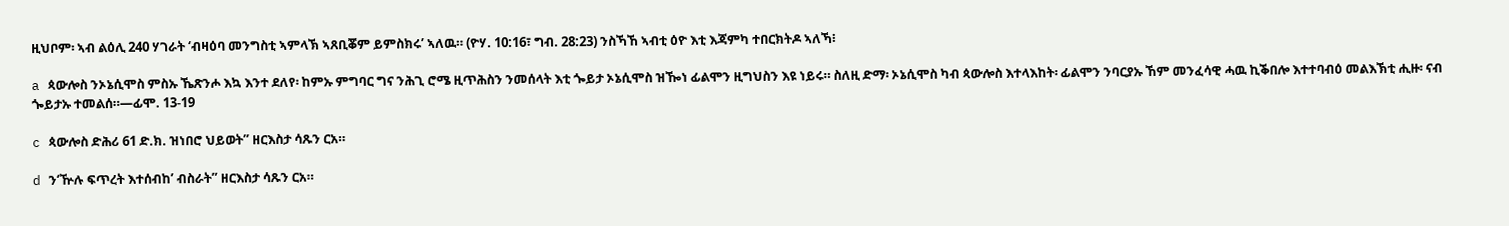ዚህቦም፡ ኣብ ልዕሊ 240 ሃገራት ‘ብዛዕባ መንግስቲ ኣምላኽ ኣጸቢቖም ይምስክሩ’ ኣለዉ። (ዮሃ. 10:16፣ ግብ. 28:23) ንስኻኸ ኣብቲ ዕዮ እቲ እጃምካ ተበርክትዶ ኣለኻ፧

a ጳውሎስ ንኦኔሲሞስ ምስኡ ኼጽንሖ እኳ እንተ ደለየ፡ ከምኡ ምግባር ግና ንሕጊ ሮሜ ዚጥሕስን ንመሰላት እቲ ጐይታ ኦኔሲሞስ ዝዀነ ፊልሞን ዚግህስን እዩ ነይሩ። ስለዚ ድማ፡ ኦኔሲሞስ ካብ ጳውሎስ እተላእከት፡ ፊልሞን ንባርያኡ ኸም መንፈሳዊ ሓዉ ኪቕበሎ እተተባብዕ መልእኽቲ ሒዙ፡ ናብ ጐይታኡ ተመልሰ።—ፊሞ. 13-19

c ጳውሎስ ድሕሪ 61 ድ.ክ. ዝነበሮ ህይወት” ዘርእስታ ሳጹን ርአ።

d ን‘ዅሉ ፍጥረት እተሰብከ’ ብስራት” ዘርእስታ ሳጹን ርአ።